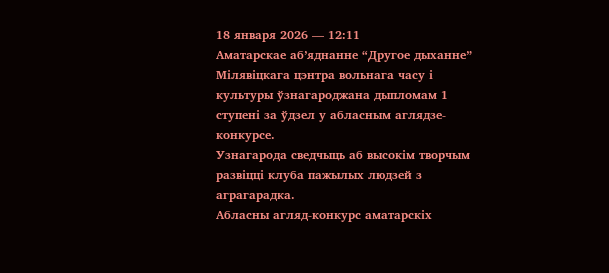18 января 2026 — 12:11
Аматарскае аб’яднанне “Другое дыханне” Мілявіцкага цэнтра вольнага часу і культуры ўзнагароджана дыпломам 1 ступені за ўдзел у абласным аглядзе-конкурсе.
Узнагарода сведчыць аб высокім творчым развіцці клуба пажылых людзей з аграгарадка.
Абласны агляд-конкурс аматарскіх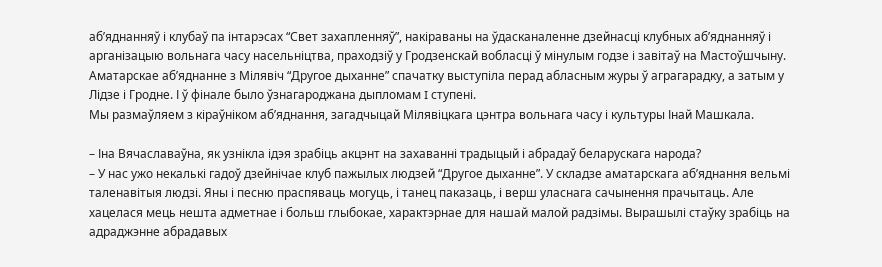аб’яднанняў і клубаў па інтарэсах “Свет захапленняў”, накіраваны на ўдасканаленне дзейнасці клубных аб’яднанняў і арганізацыю вольнага часу насельніцтва, праходзіў у Гродзенскай вобласці ў мінулым годзе і завітаў на Мастоўшчыну.
Аматарскае аб’яднанне з Мілявіч “Другое дыханне” спачатку выступіла перад абласным журы ў аграгарадку, а затым у Лідзе і Гродне. І ў фінале было ўзнагароджана дыпломам I ступені.
Мы размаўляем з кіраўніком аб’яднання, загадчыцай Мілявіцкага цэнтра вольнага часу і культуры Інай Машкала.

– Іна Вячаславаўна, як узнікла ідэя зрабіць акцэнт на захаванні традыцый і абрадаў беларускага народа?
– У нас ужо некалькі гадоў дзейнічае клуб пажылых людзей “Другое дыханне”. У складзе аматарскага аб’яднання вельмі таленавітыя людзі. Яны і песню праспяваць могуць, і танец паказаць, і верш уласнага сачынення прачытаць. Але хацелася мець нешта адметнае і больш глыбокае, характэрнае для нашай малой радзімы. Вырашылі стаўку зрабіць на адраджэнне абрадавых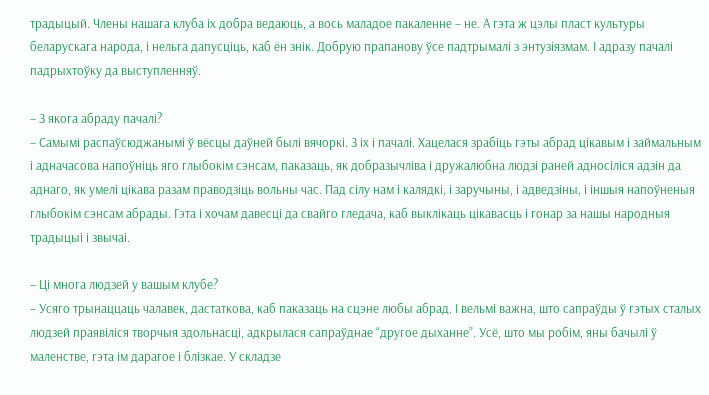традыцый. Члены нашага клуба іх добра ведаюць, а вось маладое пакаленне – не. А гэта ж цэлы пласт культуры беларускага народа, і нельга дапусціць, каб ён знік. Добрую прапанову ўсе падтрымалі з энтузіязмам. І адразу пачалі падрыхтоўку да выступленняў.

– З якога абраду пачалі?
– Самымі распаўсюджанымі ў вёсцы даўней былі вячоркі. З іх і пачалі. Хацелася зрабіць гэты абрад цікавым і займальным і адначасова напоўніць яго глыбокім сэнсам, паказаць, як добразычліва і дружалюбна людзі раней адносіліся адзін да аднаго, як умелі цікава разам праводзіць вольны час. Пад сілу нам і калядкі, і заручыны, і адведзіны, і іншыя напоўненыя глыбокім сэнсам абрады. Гэта і хочам давесці да свайго гледача, каб выклікаць цікавасць і гонар за нашы народныя традыцыі і звычаі.

– Ці многа людзей у вашым клубе?
– Усяго трынаццаць чалавек, дастаткова, каб паказаць на сцэне любы абрад. І вельмі важна, што сапраўды ў гэтых сталых людзей праявіліся творчыя здольнасці, адкрылася сапраўднае “другое дыханне”. Усё, што мы робім, яны бачылі ў маленстве, гэта ім дарагое і блізкае. У складзе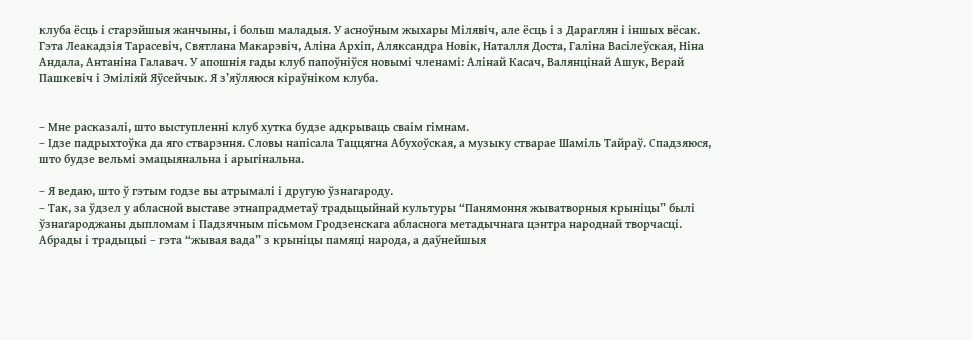клуба ёсць і старэйшыя жанчыны, і больш маладыя. У асноўным жыхары Мілявіч, але ёсць і з Дараглян і іншых вёсак. Гэта Леакадзія Тарасевіч, Святлана Макарэвіч, Аліна Архіп, Аляксандра Новік, Наталля Доста, Галіна Васілеўская, Ніна Андала, Антаніна Галавач. У апошнія гады клуб папоўніўся новымі членамі: Алінай Касач, Валянцінай Ашук, Верай Пашкевіч і Эміліяй Яўсейчык. Я з’яўляюся кіраўніком клуба.


– Мне расказалі, што выступленні клуб хутка будзе адкрываць сваім гімнам.
– Ідзе падрыхтоўка да яго стварэння. Словы напісала Таццягна Абухоўская, а музыку стварае Шаміль Тайраў. Спадзяюся, што будзе вельмі эмацыянальна і арыгінальна.

– Я ведаю, што ў гэтым годзе вы атрымалі і другую ўзнагароду.
– Так, за ўдзел у абласной выставе этнапрадметаў традыцыйнай культуры “Панямоння жыватворныя крыніцы” былі ўзнагароджаны дыпломам і Падзячным пісьмом Гродзенскага абласнога метадычнага цэнтра народнай творчасці. Абрады і традыцыі – гэта “жывая вада” з крыніцы памяці народа, а даўнейшыя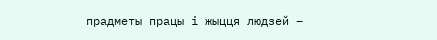прадметы працы і жыцця людзей –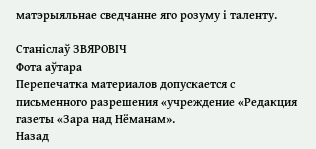матэрыяльнае сведчанне яго розуму і таленту.

Станіслаў ЗВЯРОВІЧ
Фота аўтара
Перепечатка материалов допускается с письменного разрешения «учреждение «Редакция газеты «Зара над Нёманам».
Назад